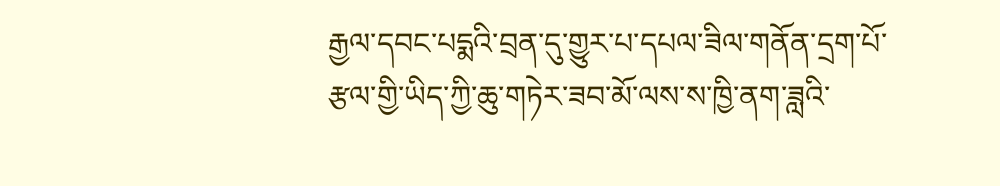རྒྱལ་དབང་པདྨའི་བྲན་དུ་གྱུར་པ་དཔལ་ཟིལ་གནོན་དྲག་པོ་རྩལ་གྱི་ཡིད་ཀྱི་ཆུ་གཏེར་ཟབ་མོ་ལས་ས་ཁྱི་ནག་ཟླའི་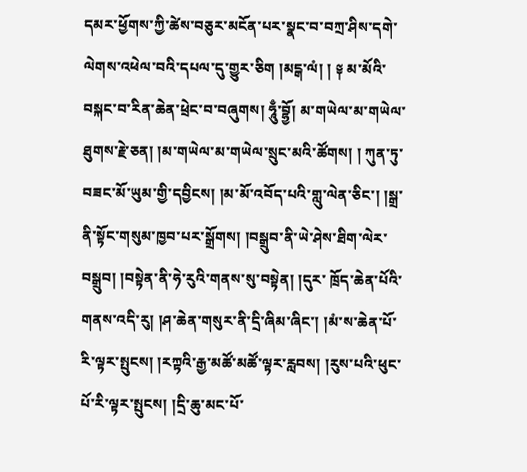དམར་ཕྱོགས་ཀྱི་ཚེས་བཅུར་མངོན་པར་སྣང་བ་བཀྲ་ཤིས་དགེ་ ལེགས་འཕེལ་བའི་དཔལ་དུ་གྱུར་ཅིག །མངྒ་ལཾ། ། ༈ མ་མོའི་བསྐང་བ་རིན་ཆེན་ཕྲེང་བ་བཞུགས། ཧཱུྃ་བྷྱོ། མ་གཡེལ་མ་གཡེལ་ཐུགས་རྗེ་ཅན། །མ་གཡེལ་མ་གཡེལ་སྲུང་མའི་ཚོགས། ། ཀུན་ཏུ་བཟང་མོ་ཡུམ་གྱི་དབྱིངས། །མ་མོ་འབོད་པའི་གླུ་ལེན་ཅིང་། །སྒྲ་ནི་སྟོང་གསུམ་ཁྱབ་པར་སྒྲོགས། །བསྒྲུབ་ནི་ཡེ་ཤེས་ཐིག་ལེར་བསྒྲུབ། །བསྟེན་ནི་ཧེ་རུའི་གནས་སུ་བསྟེན། །དུར་ ཁྲོད་ཆེན་པོའི་གནས་འདི་རུ། །ཤ་ཆེན་གསུར་ནི་དྲི་ཞིམ་ཞིང་། །མཾ་ས་ཆེན་པོ་རི་ལྟར་སྤུངས། །རཀྟའི་རྒྱ་མཚོ་མཚོ་ལྟར་རླབས། །རུས་པའི་ཕུང་པོ་རི་ལྟར་སྤུངས། །དྲི་ཆུ་མང་པོ་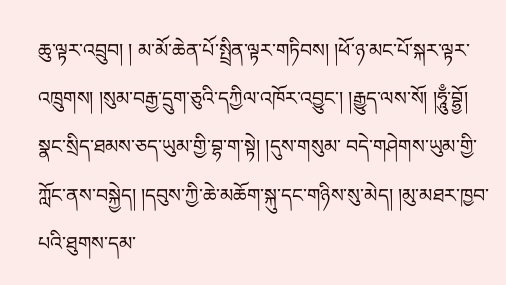ཆུ་ལྟར་འབྲུབ། ། མ་མོ་ཆེན་པོ་སྤྲིན་ལྟར་གཏིབས། །ཕོ་ཉ་མང་པོ་སྐར་ལྟར་འཁྲུགས། །སུམ་བརྒྱ་དྲུག་ཅུའི་དཀྱིལ་འཁོར་འབྱུང་། །རྒྱུད་ལས་སོ། །ཧཱུྃ་བྷྱོ། སྣང་སྲིད་ཐམས་ཅད་ཡུམ་གྱི་བྷ་ག་སྟེ། །དུས་གསུམ་ བདེ་གཤེགས་ཡུམ་གྱི་ཀློང་ནས་བསྐྱེད། །དབུས་ཀྱི་ཆེ་མཆོག་སྐུ་དང་གཉིས་སུ་མེད། །མུ་མཐར་ཁྱབ་པའི་ཐུགས་དམ་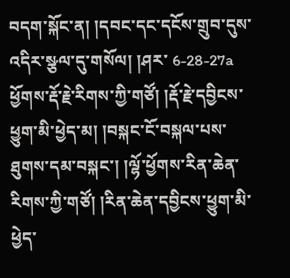བདག་སྐོང་ན། །དབང་དང་དངོས་གྲུབ་དུས་འདིར་སྩལ་དུ་གསོལ། །ཤར་ 6-28-27a ཕྱོགས་རྡོ་རྗེ་རིགས་ཀྱི་གཙོ། །རྡོ་རྗེ་དབྱིངས་ཕྱུག་མི་ཕྱེད་མ། །བསྐང་ངོ་བསྐལ་པས་ཐུགས་དམ་བསྐང་། །ལྷོ་ཕྱོགས་རིན་ཆེན་རིགས་ཀྱི་གཙོ། །རིན་ཆེན་དབྱིངས་ཕྱུག་མི་ ཕྱེད་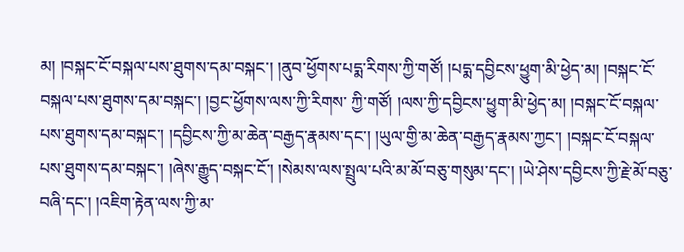མ། །བསྐང་ངོ་བསྐལ་པས་ཐུགས་དམ་བསྐང་། །ནུབ་ཕྱོགས་པདྨ་རིགས་ཀྱི་གཙོ། །པདྨ་དབྱིངས་ཕྱུག་མི་ཕྱེད་མ། །བསྐང་ངོ་བསྐལ་པས་ཐུགས་དམ་བསྐང་། །བྱང་ཕྱོགས་ལས་ཀྱི་རིགས་ ཀྱི་གཙོ། །ལས་ཀྱི་དབྱིངས་ཕྱུག་མི་ཕྱེད་མ། །བསྐང་ངོ་བསྐལ་པས་ཐུགས་དམ་བསྐང་། །དབྱིངས་ཀྱི་མ་ཆེན་བརྒྱད་རྣམས་དང་། །ཡུལ་གྱི་མ་ཆེན་བརྒྱད་རྣམས་ཀྱང་། །བསྐང་ངོ་བསྐལ་ པས་ཐུགས་དམ་བསྐང་། །ཞེས་རྒྱུད་བསྐང་ངོ་། །སེམས་ལས་སྤྲུལ་པའི་མ་མོ་བཅུ་གསུམ་དང་། །ཡེ་ཤེས་དབྱིངས་ཀྱི་རྗེ་མོ་བཅུ་བཞི་དང་། །འཇིག་རྟེན་ལས་ཀྱི་མ་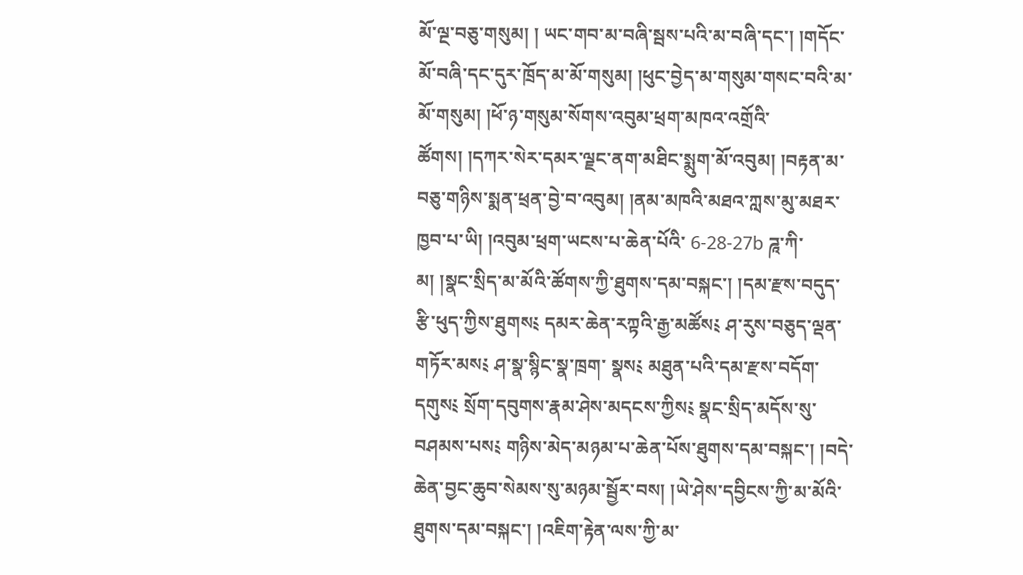མོ་ལྔ་བཅུ་གསུམ། ། ཡང་གབ་མ་བཞི་སྦས་པའི་མ་བཞི་དང་། །གདོང་མོ་བཞི་དང་དུར་ཁྲོད་མ་མོ་གསུམ། །ཕུང་བྱེད་མ་གསུམ་གསང་བའི་མ་མོ་གསུམ། །ཕོ་ཉ་གསུམ་སོགས་འབུམ་ཕྲག་མཁའ་འགྲོའི་ ཚོགས། །དཀར་སེར་དམར་ལྗང་ནག་མཐིང་སྨུག་མོ་འབུམ། །བརྟན་མ་བཅུ་གཉིས་སྨན་ཕྲན་བྱེ་བ་འབུམ། །ནམ་མཁའི་མཐའ་ཀླས་མུ་མཐར་ཁྱབ་པ་ཡི། །འབུམ་ཕྲག་ཡངས་པ་ཆེན་པོའི་ 6-28-27b ཌཱ་ཀི་མ། །སྣང་སྲིད་མ་མོའི་ཚོགས་ཀྱི་ཐུགས་དམ་བསྐང་། །དམ་རྫས་བདུད་རྩི་ཕུད་ཀྱིས་ཐུགས༴ དམར་ཆེན་རཀྟའི་རྒྱ་མཚོས༴ ཤ་རུས་བཅུད་ལྡན་གཏོར་མས༴ ཤ་སྣ་སྙིང་སྣ་ཁྲག་ སྣས༴ མཐུན་པའི་དམ་རྫས་བདོག་དགུས༴ སྲོག་དབུགས་རྣམ་ཤེས་མདངས་ཀྱིས༴ སྣང་སྲིད་མདོས་སུ་བཤམས་པས༴ གཉིས་མེད་མཉམ་པ་ཆེན་པོས་ཐུགས་དམ་བསྐང་། །བདེ་ ཆེན་བྱང་ཆུབ་སེམས་སུ་མཉམ་སྦྱོར་བས། །ཡེ་ཤེས་དབྱིངས་ཀྱི་མ་མོའི་ཐུགས་དམ་བསྐང་། །འཇིག་རྟེན་ལས་ཀྱི་མ་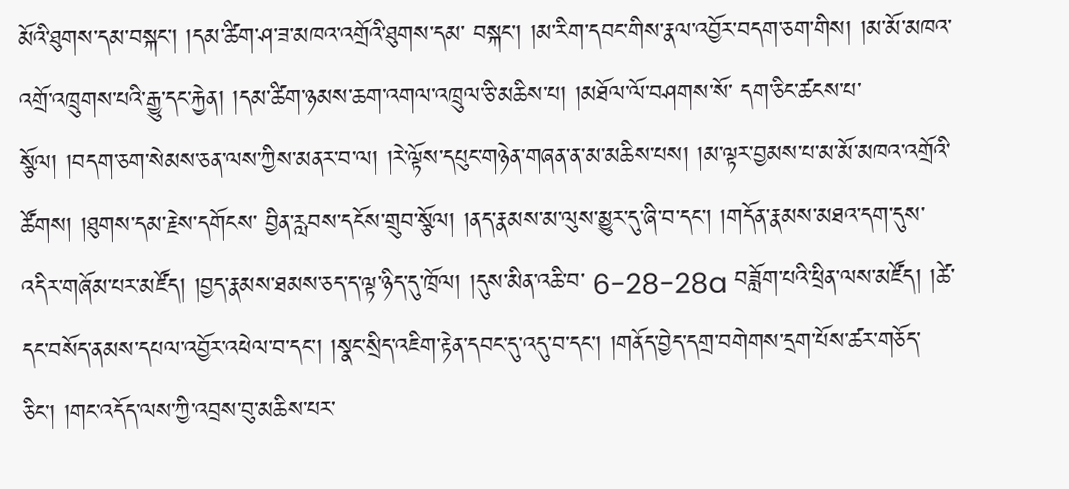མོའི་ཐུགས་དམ་བསྐང་། །དམ་ཚིག་ཤ་ཟ་མཁའ་འགྲོའི་ཐུགས་དམ་ བསྐང་། །མ་རིག་དབང་གིས་རྣལ་འབྱོར་བདག་ཅག་གིས། །མ་མོ་མཁའ་འགྲོ་འཁྲུགས་པའི་རྒྱུ་དང་རྐྱེན། །དམ་ཚིག་ཉམས་ཆག་འགལ་འཁྲུལ་ཅི་མཆིས་པ། །མཐོལ་ལོ་བཤགས་སོ་ དག་ཅིང་ཚངས་པ་སྩོལ། །བདག་ཅག་སེམས་ཅན་ལས་ཀྱིས་མནར་བ་ལ། །རེ་ལྟོས་དཔུང་གཉེན་གཞན་ན་མ་མཆིས་པས། །མ་ལྟར་བྱམས་པ་མ་མོ་མཁའ་འགྲོའི་ཚོགས། །ཐུགས་དམ་རྗེས་དགོངས་ བྱིན་རླབས་དངོས་གྲུབ་སྩོལ། །ནད་རྣམས་མ་ལུས་མྱུར་དུ་ཞི་བ་དང་། །གདོན་རྣམས་མཐའ་དག་དུས་འདིར་གཞོམ་པར་མཛོད། །བྱད་རྣམས་ཐམས་ཅད་ད་ལྟ་ཉིད་དུ་ཁྲོལ། །དུས་མིན་འཆི་བ་ 6-28-28a བཟློག་པའི་ཕྲིན་ལས་མཛོད། །ཚེ་དང་བསོད་ནམས་དཔལ་འབྱོར་འཕེལ་བ་དང་། །སྣང་སྲིད་འཇིག་རྟེན་དབང་དུ་འདུ་བ་དང་། །གནོད་བྱེད་དགྲ་བགེགས་དྲག་པོས་ཚར་གཅོད་ ཅིང་། །གང་འདོད་ལས་ཀྱི་འབྲས་བུ་མཆིས་པར་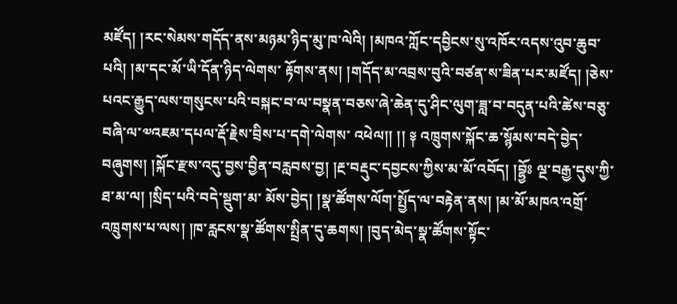མཛོད། །རང་སེམས་གདོད་ནས་མཉམ་ཉིད་མུ་ཁ་ལེའི། །མཁའ་ཀློང་དབྱིངས་སུ་འཁོར་འདས་འུབ་ཆུབ་པའི། །མ་དང་མོ་ཡི་དོན་ཉིད་ལེགས་ རྟོགས་ནས། །གདོད་མ་འབྲས་བུའི་བཙན་ས་ཟིན་པར་མཛོད། །ཅེས་པའང་རྒྱུད་ལས་གསུངས་པའི་བསྐང་བ་ལ་བསྣན་བཅས་ཞེ་ཆེན་དུ་ཤིང་ལུག་ཟླ་བ་བདུན་པའི་ཚེས་བཅུ་བཞི་ལ་༧འཇམ་དཔལ་རྡོ་རྗེས་བྲིས་པ་དགེ་ལེགས་ འཕེལ།། །། ༈ འཁྲུགས་སྐོང་ཆ་སྙོམས་བདེ་བྱེད་བཞུགས། །སྐོང་རྫས་འདུ་བྱས་བྱིན་བརླབས་བྱ། །རྔ་བརྡུང་དབྱངས་ཀྱིས་མ་མོ་འབོད། །བྷྱོཿ ལྔ་བརྒྱ་དུས་ཀྱི་ཐ་མ་ལ། །སྲིད་པའི་བདེ་སྡུག་མ་ མོས་བྱེད། །སྣ་ཚོགས་ལོག་སྤྱོད་ལ་བརྟེན་ནས། །མ་མོ་མཁའ་འགྲོ་འཁྲུགས་པ་ལས། །ཁ་རླངས་སྣ་ཚོགས་སྤྲིན་དུ་ཆགས། །བུད་མེད་སྣ་ཚོགས་སྟོང་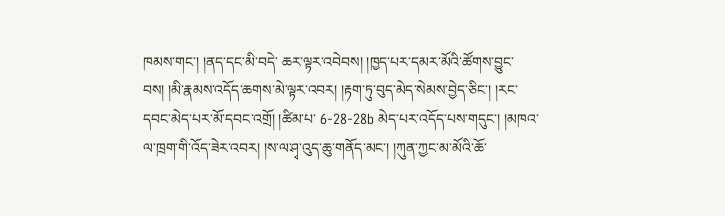ཁམས་གང་། །ནད་དང་མི་བདེ་ ཆར་ལྟར་འབེབས། །ཁྱད་པར་དམར་མོའི་ཚོགས་བྱུང་བས། །མི་རྣམས་འདོད་ཆགས་མེ་ལྟར་འབར། །རྟག་ཏུ་བུད་མེད་སེམས་བྱེད་ཅིང་། །རང་དབང་མེད་པར་མོ་དབང་འགྲོ། །ཚིམ་པ་ 6-28-28b མེད་པར་འདོད་པས་གདུང་། །མཁའ་ལ་ཁྲག་གི་འོད་ཟེར་འབར། །ས་ལ་ཤྭ་འུད་ཆུ་གནོད་མང་། །ཀུན་ཀྱང་མ་མོའི་ཆོ་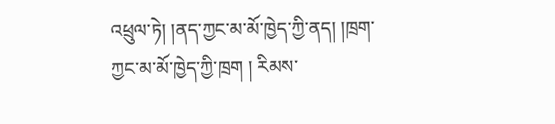འཕྲུལ་ཏེ། །ནད་ཀྱང་མ་མོ་ཁྱེད་ཀྱི་ནད། །ཁྲག་ཀྱང་མ་མོ་ཁྱེད་ཀྱི་ཁྲག ། རིམས་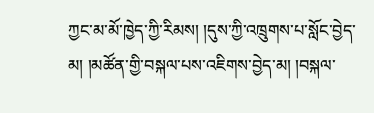ཀྱང་མ་མོ་ཁྱེད་ཀྱི་རིམས། །དུས་ཀྱི་འཁྲུགས་པ་སློང་བྱེད་མ། །མཚོན་གྱི་བསྐལ་པས་འཇིགས་བྱེད་མ། །བསྐལ་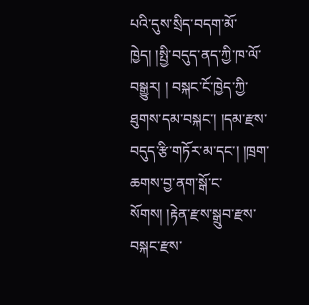པའི་དུས་སྲིད་བདག་མོ་ཁྱེད། །སྤྱི་བདུད་ནད་ཀྱི་ཁ་ལོ་བསྒྱུར། ། བསྐང་ངོ་ཁྱེད་ཀྱི་ཐུགས་དམ་བསྐང་། །དམ་རྫས་བདུད་རྩི་གཏོར་མ་དང་། །ཁྲག་ཆགས་བྱ་ནག་སྒོ་ང་སོགས། །རྟེན་རྫས་སྒྲུབ་རྫས་བསྐང་རྫས་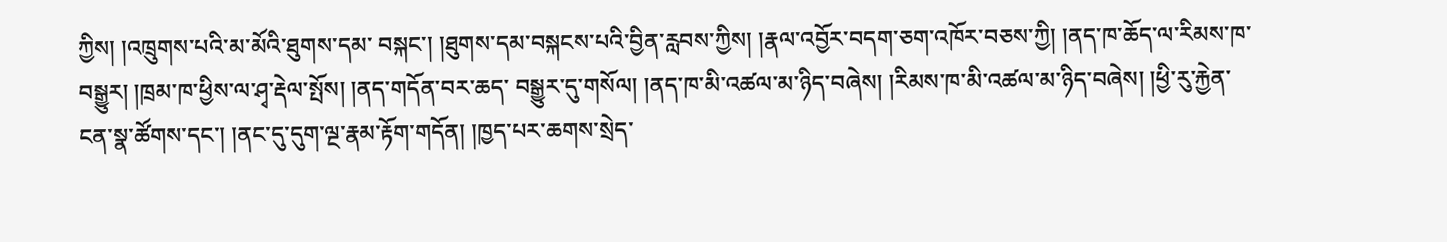ཀྱིས། །འཁྲུགས་པའི་མ་མོའི་ཐུགས་དམ་ བསྐང་། །ཐུགས་དམ་བསྐངས་པའི་བྱིན་རླབས་ཀྱིས། །རྣལ་འབྱོར་བདག་ཅག་འཁོར་བཅས་ཀྱི། །ནད་ཁ་ཆོད་ལ་རིམས་ཁ་བསྒྱུར། །ཁྲམ་ཁ་ཕྱིས་ལ་ཤྭ་རྡེལ་སྤོས། །ནད་གདོན་བར་ཆད་ བསྒྱུར་དུ་གསོལ། །ནད་ཁ་མི་འཚལ་མ་ཉིད་བཞེས། །རིམས་ཁ་མི་འཚལ་མ་ཉིད་བཞེས། །ཕྱི་རུ་རྐྱེན་ངན་སྣ་ཚོགས་དང་། །ནང་དུ་དུག་ལྔ་རྣམ་རྟོག་གདོན། །ཁྱད་པར་ཆགས་སྲེད་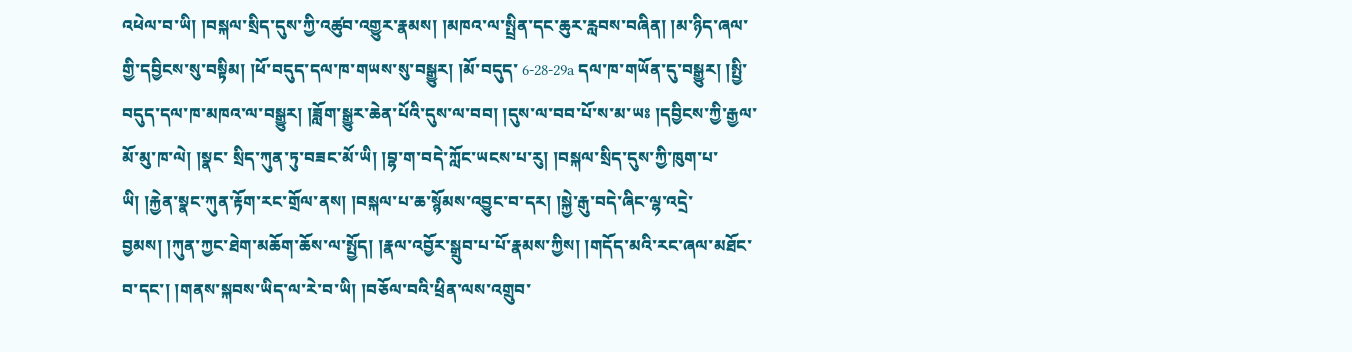འཕེལ་བ་ཡི། །བསྐལ་སྲིད་དུས་ཀྱི་འཚུབ་འགྱུར་རྣམས། །མཁའ་ལ་སྤྲིན་དང་ཆུར་རླབས་བཞིན། །མ་ཉིད་ཞལ་གྱི་དབྱིངས་སུ་བསྟིམ། །ཕོ་བདུད་དལ་ཁ་གཡས་སུ་བསྒྱུར། །མོ་བདུད་ 6-28-29a དལ་ཁ་གཡོན་དུ་བསྒྱུར། །སྤྱི་བདུད་དལ་ཁ་མཁའ་ལ་བསྒྱུར། །ཟློག་སྒྱུར་ཆེན་པོའི་དུས་ལ་བབ། །དུས་ལ་བབ་པོ་ས་མ་ཡཿ །དབྱིངས་ཀྱི་རྒྱལ་མོ་མུ་ཁ་ལེ། །སྣང་ སྲིད་ཀུན་ཏུ་བཟང་མོ་ཡི། །བྷ་ག་བདེ་ཀློང་ཡངས་པ་རུ། །བསྐལ་སྲིད་དུས་ཀྱི་ཁུག་པ་ཡི། །རྐྱེན་སྣང་ཀུན་རྟོག་རང་གྲོལ་ནས། །བསྐལ་པ་ཆ་སྙོམས་འབྱུང་བ་དར། །སྐྱེ་རྒུ་བདེ་ཞིང་ལྷ་འདྲེ་ བྱམས། །ཀུན་ཀྱང་ཐེག་མཆོག་ཆོས་ལ་སྤྱོད། །རྣལ་འབྱོར་སྒྲུབ་པ་པོ་རྣམས་ཀྱིས། །གདོད་མའི་རང་ཞལ་མཐོང་བ་དང་། །གནས་སྐབས་ཡིད་ལ་རེ་བ་ཡི། །བཅོལ་བའི་ཕྲིན་ལས་འགྲུབ་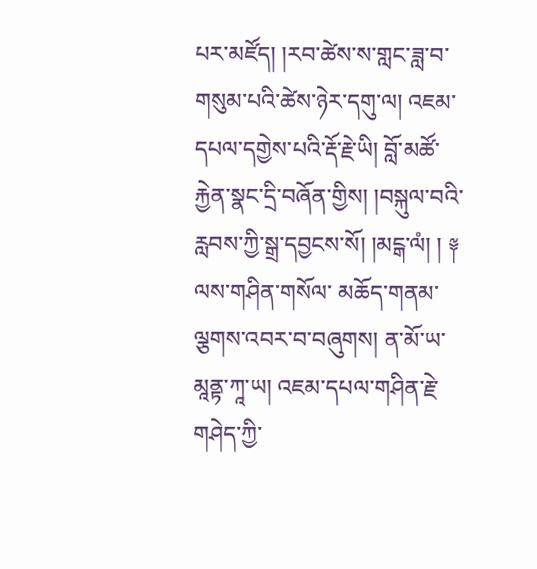པར་མཛོད། །རབ་ཚེས་ས་གླང་ཟླ་བ་གསུམ་པའི་ཚེས་ཉེར་དགུ་ལ། འཇམ་དཔལ་དགྱེས་པའི་རྡོ་རྗེ་ཡི། བློ་མཚོ་རྐྱེན་སྣང་དྲི་བཞོན་གྱིས། །བསྐུལ་བའི་རླབས་ཀྱི་སྒྲ་དབྱངས་སོ། །མངྒ་ལཾ། ། ༈ ལས་གཤིན་གསོལ་ མཆོད་གནམ་ལྕགས་འབར་བ་བཞུགས། ན་མོ་ཡ་མཱནྟ་ཀཱ་ཡ། འཇམ་དཔལ་གཤིན་རྗེ་གཤེད་ཀྱི་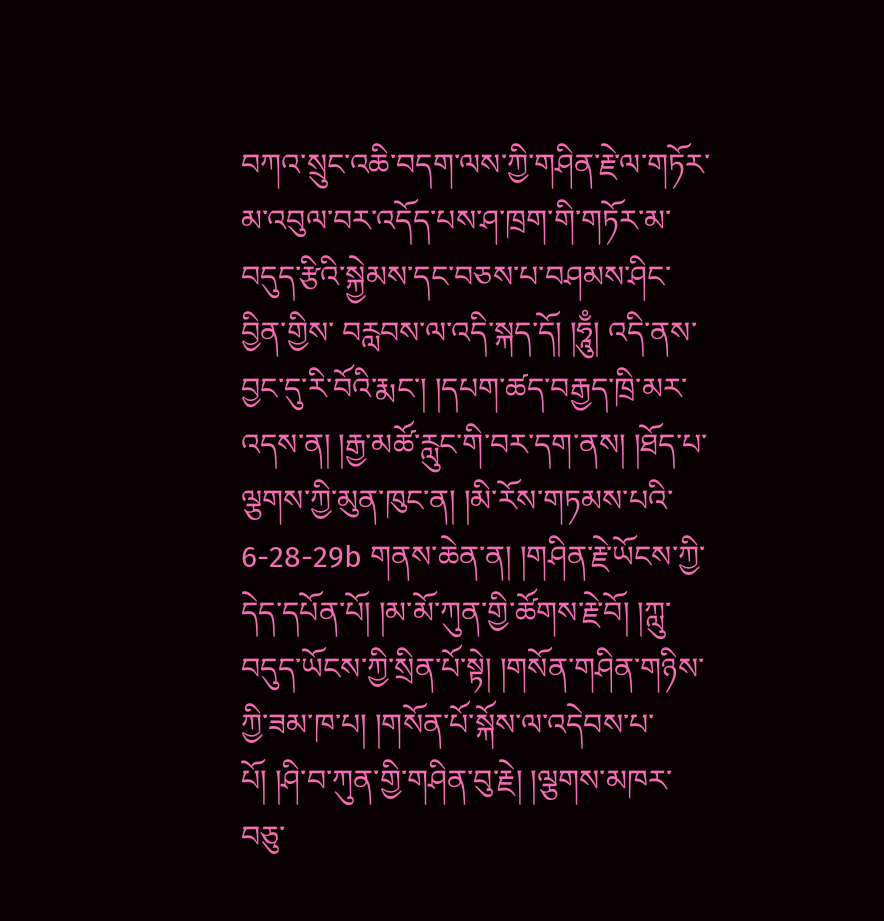བཀའ་སྲུང་འཆི་བདག་ལས་ཀྱི་གཤིན་རྗེ་ལ་གཏོར་མ་འབུལ་བར་འདོད་པས་ཤ་ཁྲག་གི་གཏོར་མ་བདུད་རྩིའི་སྐྱེམས་དང་བཅས་པ་བཤམས་ཤིང་བྱིན་གྱིས་ བརླབས་ལ་འདི་སྐད་དོ། །ཧཱུྃ། འདི་ནས་བྱང་དུ་རི་བོའི་རྨང་། །དཔག་ཚད་བརྒྱད་ཁྲི་མར་འདས་ན། །རྒྱ་མཚོ་རླུང་གི་བར་དག་ནས། །ཐོད་པ་ལྕགས་ཀྱི་མུན་ཁུང་ན། །མི་རོས་གཏམས་པའི་ 6-28-29b གནས་ཆེན་ན། །གཤིན་རྗེ་ཡོངས་ཀྱི་དེད་དཔོན་པོ། །མ་མོ་ཀུན་གྱི་ཚོགས་རྗེ་བོ། །ཀླུ་བདུད་ཡོངས་ཀྱི་སྲིན་པོ་སྟེ། །གསོན་གཤིན་གཉིས་ཀྱི་ཟམ་ཁ་པ། །གསོན་པོ་སྐོས་ལ་འདེབས་པ་ པོ། །ཤི་བ་ཀུན་གྱི་གཤིན་བུ་རྗེ། །ལྕགས་མཁར་བཅུ་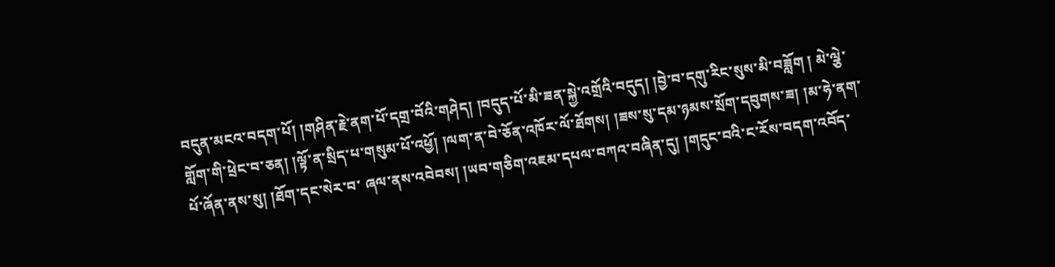བདུན་མངའ་བདག་པོ། །གཤིན་རྗེ་ནག་པོ་དགྲ་བོའི་གཤེད། །བདུད་པོ་མི་ཟན་སྐྱེ་འགྲོའི་བདུད། །བྱེ་བ་དགུ་རིང་སུས་མི་བཟློག ། མེ་ལྕེ་གློག་གི་ཕྲེང་བ་ཅན། །ལྟོ་ན་སྲིད་པ་གསུམ་པོ་འཕྱོ། །ལག་ན་བེ་ཅོན་འཁོར་ལོ་ཐོགས། །ཟས་སུ་དམ་ཉམས་སྲོག་དབུགས་ཟ། །མ་ཧེ་ནག་པོ་ཞོན་ནས་སུ། །ཐོག་དང་སེར་བ་ ཞལ་ནས་འབེབས། །ཡབ་གཅིག་འཇམ་དཔལ་བཀའ་བཞིན་དུ། །གདུང་བའི་ང་རོས་བདག་འབོད་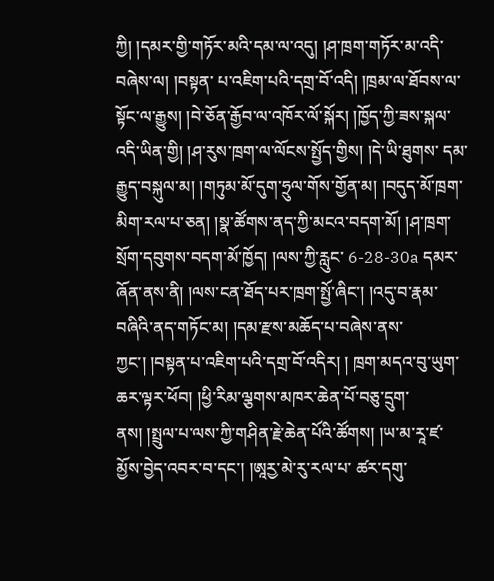ཀྱི། །དམར་གྱི་གཏོར་མའི་དམ་ལ་འདུ། །ཤ་ཁྲག་གཏོར་མ་འདི་བཞེས་ལ། །བསྟན་ པ་འཇིག་པའི་དགྲ་བོ་འདི། །ཁྲམ་ལ་ཐོབས་ལ་སྟོང་ལ་རྒྱུས། །བེ་ཅོན་རྒྱོབ་ལ་འཁོར་ལོ་སྐོར། །ཁྱོད་ཀྱི་ཟས་སྐལ་འདི་ཡིན་གྱི། །ཤ་རུས་ཁྲག་ལ་ལོངས་སྤྱོད་གྱིས། །དེ་ཡི་ཐུགས་ དམ་རྒྱུད་བསྐུལ་མ། །གཏུམ་མོ་དུག་ཧྲུལ་གོས་གྱོན་མ། །བདུད་མོ་ཁྲག་མིག་རལ་པ་ཅན། །སྣ་ཚོགས་ནད་ཀྱི་མངའ་བདག་མོ། །ཤ་ཁྲག་སྲོག་དབུགས་བདག་མོ་ཁྱོད། །ལས་ཀྱི་རླུང་ 6-28-30a དམར་ཞོན་ནས་ནི། །ལས་ངན་ཐོད་པར་ཁྲག་སྤྱོ་ཞིང་། །འདུ་བ་རྣམ་བཞིའི་ནད་གཏོང་མ། །དམ་རྫས་མཆོད་པ་བཞེས་ནས་ཀྱང་། །བསྟན་པ་འཇིག་པའི་དགྲ་བོ་འདིར། ། ཁྲག་མདའ་བུ་ཡུག་ཆར་ལྟར་ཕོབ། །ཕྱི་རིམ་ལྕགས་མཁར་ཆེན་པོ་བཅུ་དྲུག་ནས། །སྤྲུལ་པ་ལས་ཀྱི་གཤིན་རྗེ་ཆེན་པོའི་ཚོགས། །ཡ་མ་རཱ་ཛ་མྱོས་བྱེད་འབར་བ་དང་། །ཨཱརྱ་མེ་རུ་རལ་པ་ ཚར་དགུ་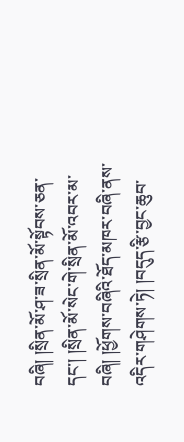བཞི། །སྲིན་མོ་ཤ་ཟ་སྲིན་མོ་སྟོབས་ཅན་དང་། །སྲིན་མོ་སེང་གེ་སྲིན་མོ་འབར་མ་བཞི། །ཕྱོགས་བཞིའི་ཐོད་མཁར་བཞི་ནས་འདིར་གཤེགས་ཏེ། །བདུད་རྩི་བྱང་ཆུབ་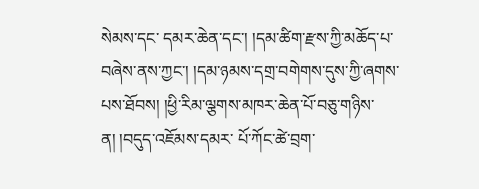སེམས་དང་ དམར་ཆེན་དང་། །དམ་ཚིག་རྫས་ཀྱི་མཆོད་པ་བཞེས་ནས་ཀྱང་། །དམ་ཉམས་དགྲ་བགེགས་དུས་ཀྱི་ཞགས་པས་ཐོབས། །ཕྱི་རིམ་ལྕགས་མཁར་ཆེན་པོ་བཅུ་གཉིས་ན། །བདུད་འཇོམས་དམར་ པོ་ཀོང་ཚེ་བྲག་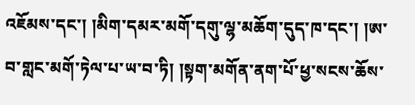འཇོམས་དང་། །མིག་དམར་མགོ་དགུ་ལྷ་མཆོག་དུད་ཁ་དང་། །ཨ་བ་གླང་མགོ་ཏེལ་པ་ཡ་བ་ཏི། །སྟག་མགོན་ནག་པོ་ཕྱ་སངས་ཆོས་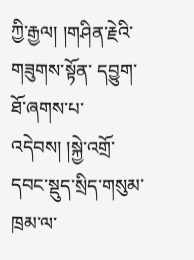ཀྱི་རྒྱལ། །གཤིན་རྗེའི་གཟུགས་སྟོན་ དབྱུག་ཐོ་ཞགས་པ་འདེབས། །སྐྱེ་འགྲོ་དབང་སྡུད་སྲིད་གསུམ་ཁྲམ་ལ་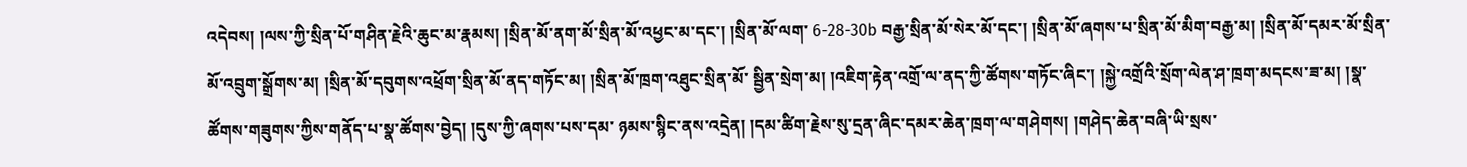འདེབས། །ལས་ཀྱི་སྲིན་པོ་གཤིན་རྗེའི་ཆུང་མ་རྣམས། །སྲིན་མོ་ནག་མོ་སྲིན་མོ་འཕྱང་མ་དང་། །སྲིན་མོ་ལག་ 6-28-30b བརྒྱ་སྲིན་མོ་སེར་མོ་དང་། །སྲིན་མོ་ཞགས་པ་སྲིན་མོ་མིག་བརྒྱ་མ། །སྲིན་མོ་དམར་མོ་སྲིན་མོ་འབྲུག་སྒྲོགས་མ། །སྲིན་མོ་དབུགས་འཕྲོག་སྲིན་མོ་ནད་གཏོང་མ། །སྲིན་མོ་ཁྲག་འཐུང་སྲིན་མོ་ སྦྱིན་སྲེག་མ། །འཇིག་རྟེན་འགྲོ་ལ་ནད་ཀྱི་ཚོགས་གཏོང་ཞིང་། །སྐྱེ་འགྲོའི་སྲོག་ལེན་ཤ་ཁྲག་མདངས་ཟ་མ། །སྣ་ཚོགས་གཟུགས་ཀྱིས་གནོད་པ་སྣ་ཚོགས་བྱེད། །དུས་ཀྱི་ཞགས་པས་དམ་ ཉམས་སྙིང་ནས་འདྲེན། །དམ་ཚིག་རྗེས་སུ་དྲན་ཞིང་དམར་ཆེན་ཁྲག་ལ་གཤེགས། །གཤེད་ཆེན་བཞི་ཡི་སྲས་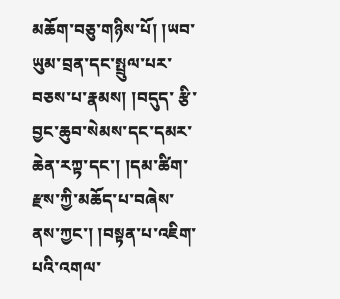མཆོག་བཅུ་གཉིས་པོ། །ཡབ་ཡུམ་བྲན་དང་སྤྲུལ་པར་བཅས་པ་རྣམས། །བདུད་ རྩི་བྱང་ཆུབ་སེམས་དང་དམར་ཆེན་རཀྟ་དང་། །དམ་ཚིག་རྫས་ཀྱི་མཆོད་པ་བཞེས་ནས་ཀྱང་། །བསྟན་པ་འཇིག་པའི་འགལ་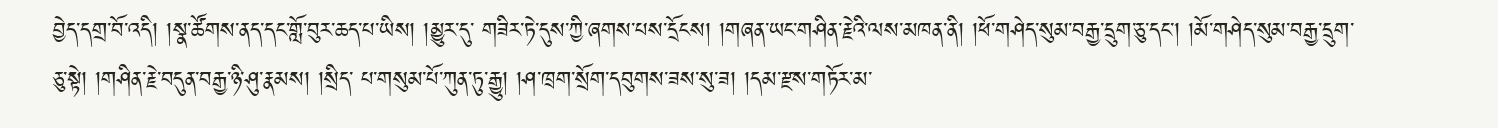བྱེད་དགྲ་བོ་འདི། །སྣ་ཚོགས་ནད་དང་གློ་བུར་ཆད་པ་ཡིས། །མྱུར་དུ་ གཟིར་ཏེ་དུས་ཀྱི་ཞགས་པས་དྲོངས། །གཞན་ཡང་གཤིན་རྗེའི་ལས་མཁན་ནི། །ཕོ་གཤེད་སུམ་བརྒྱ་དྲུག་ཅུ་དང་། །མོ་གཤེད་སུམ་བརྒྱ་དྲུག་ཅུ་སྟེ། །གཤིན་རྗེ་བདུན་བརྒྱ་ཉི་ཤུ་རྣམས། །སྲིད་ པ་གསུམ་པོ་ཀུན་ཏུ་རྒྱུ། །ཤ་ཁྲག་སྲོག་དབུགས་ཟས་སུ་ཟ། །དམ་རྫས་གཏོར་མ་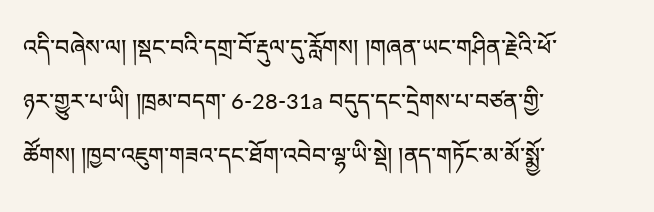འདི་བཞེས་ལ། །སྡང་བའི་དགྲ་བོ་རྡུལ་དུ་རློགས། །གཞན་ཡང་གཤིན་རྗེའི་ཕོ་ཉར་གྱུར་པ་ཡི། །ཁྲམ་བདག་ 6-28-31a བདུད་དང་དྲེགས་པ་བཙན་གྱི་ཚོགས། །ཁྱབ་འཇུག་གཟའ་དང་ཐོག་འབེབ་ལྷ་ཡི་སྡེ། །ནད་གཏོང་མ་མོ་སྨྱོ་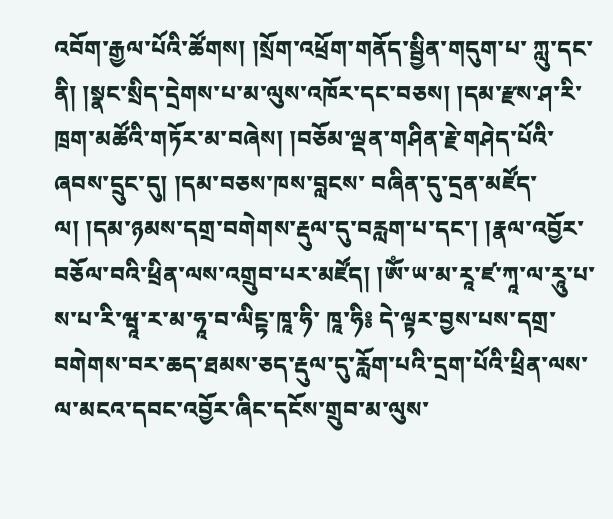འབོག་རྒྱལ་པོའི་ཚོགས། །སྲོག་འཕྲོག་གནོད་སྦྱིན་གདུག་པ་ ཀླུ་དང་ནི། །སྣང་སྲིད་དྲེགས་པ་མ་ལུས་འཁོར་དང་བཅས། །དམ་རྫས་ཤ་རི་ཁྲག་མཚོའི་གཏོར་མ་བཞེས། །བཅོམ་ལྡན་གཤིན་རྗེ་གཤེད་པོའི་ཞབས་དྲུང་དུ། །དམ་བཅས་ཁས་བླངས་ བཞིན་དུ་དྲན་མཛོད་ལ། །དམ་ཉམས་དགྲ་བགེགས་རྡུལ་དུ་བརླག་པ་དང་། །རྣལ་འབྱོར་བཅོལ་བའི་ཕྲིན་ལས་འགྲུབ་པར་མཛོད། །ཨོཾ་ཡ་མ་རཱ་ཛ་ཀཱ་ལ་རཱུ་པ་ས་པ་རི་ཝཱ་ར་མ་ཧཱ་བ་ལིངྟ་ཁཱ་ཧི་ ཁཱ་ཧི༔ དེ་ལྟར་བྱས་པས་དགྲ་བགེགས་བར་ཆད་ཐམས་ཅད་རྡུལ་དུ་རློག་པའི་དྲག་པོའི་ཕྲིན་ལས་ལ་མངའ་དབང་འབྱོར་ཞིང་དངོས་གྲུབ་མ་ལུས་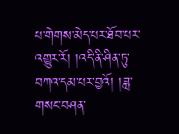པ་གེགས་མེད་པར་ཐོབ་པར་འགྱུར་རོ། །འདི་ནི་ཤིན་ཏུ་བཀའ་དམ་པར་བྱའོ། །ཟླ་གསང་བཤན་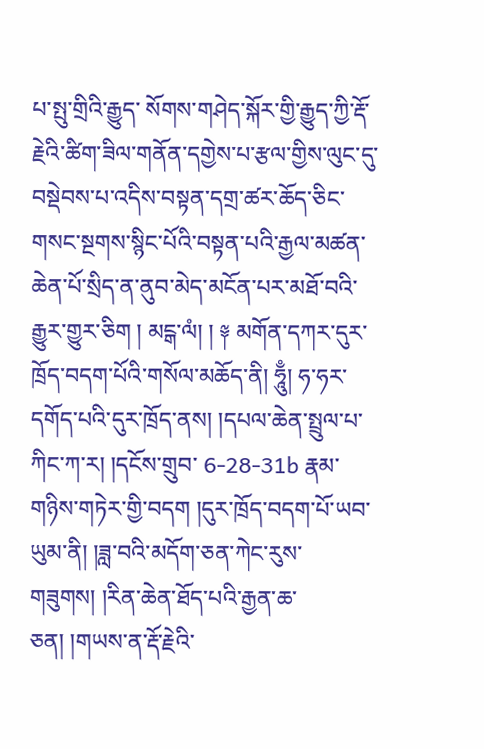པ་སྤུ་གྲིའི་རྒྱུད་ སོགས་གཤེད་སྐོར་གྱི་རྒྱུད་ཀྱི་རྡོ་རྗེའི་ཚིག་ཟིལ་གནོན་དགྱེས་པ་རྩལ་གྱིས་ལུང་དུ་བསྡེབས་པ་འདིས་བསྟན་དགྲ་ཚར་ཆོད་ཅིང་གསང་སྔགས་སྙིང་པོའི་བསྟན་པའི་རྒྱལ་མཚན་ཆེན་པོ་སྲིད་ན་ནུབ་མེད་མངོན་པར་མཐོ་བའི་རྒྱུར་གྱུར་ཅིག ། མངྒ་ལཾ། ། ༈ མགོན་དཀར་དུར་ཁྲོད་བདག་པོའི་གསོལ་མཆོད་ནི། ཧཱུྃ། ཧ་ཧར་དགོད་པའི་དུར་ཁྲོད་ནས། །དཔལ་ཆེན་སྤྲུལ་པ་ཀིང་ཀ་ར། །དངོས་གྲུབ་ 6-28-31b རྣམ་གཉིས་གཏེར་གྱི་བདག །དུར་ཁྲོད་བདག་པོ་ཡབ་ཡུམ་ནི། །ཟླ་བའི་མདོག་ཅན་ཀེང་རུས་གཟུགས། །རིན་ཆེན་ཐོད་པའི་རྒྱན་ཆ་ཅན། །གཡས་ན་རྡོ་རྗེའི་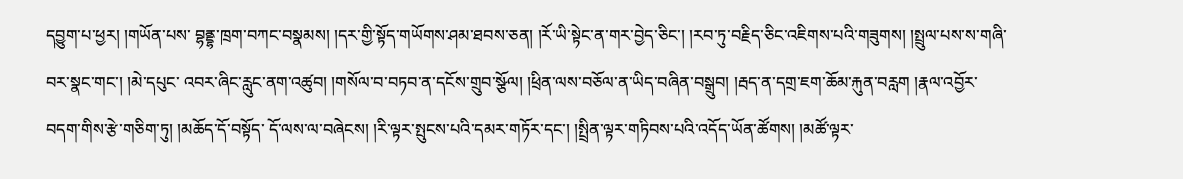དབྱུག་པ་ཕྱར། །གཡོན་པས་ བྷནྡྷ་ཁྲག་བཀང་བསྣམས། །དར་གྱི་སྟོད་གཡོགས་ཤམ་ཐབས་ཅན། །རོ་ཡི་སྟེང་ན་གར་བྱེད་ཅིང་། །རབ་ཏུ་བརྗིད་ཅིང་འཇིགས་པའི་གཟུགས། །སྤྲུལ་པས་ས་གཞི་བར་སྣང་གང་། །མེ་དཔུང་ འབར་ཞིང་རླུང་ནག་འཚུབ། །གསོལ་བ་བཏབ་ན་དངོས་གྲུབ་སྩོལ། །ཕྲིན་ལས་བཅོལ་ན་ཡིད་བཞིན་བསྒྲུབ། །རྦད་ན་དགྲ་ཇག་ཆོམ་རྐུན་བརླག །རྣལ་འབྱོར་བདག་གིས་རྩེ་གཅིག་ཏུ། །མཆོད་དོ་བསྟོད་ དོ་ལས་ལ་བཞེངས། །རི་ལྟར་སྤུངས་པའི་དམར་གཏོར་དང་། །སྤྲིན་ལྟར་གཏིབས་པའི་འདོད་ཡོན་ཚོགས། །མཚོ་ལྟར་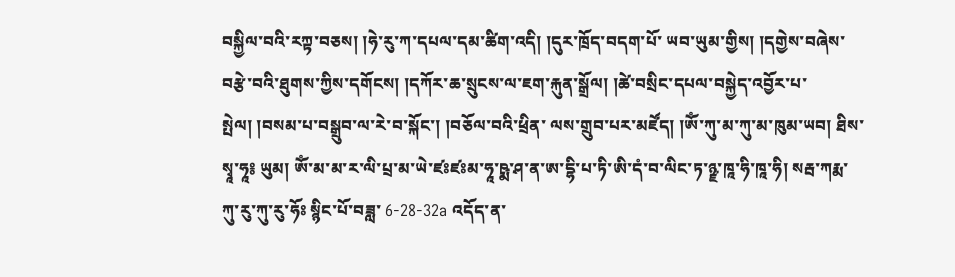བསྐྱིལ་བའི་རཀྟ་བཅས། །ཧེ་རུ་ཀ་དཔལ་དམ་ཚིག་འདི། །དུར་ཁྲོད་བདག་པོ་ ཡབ་ཡུམ་གྱིས། །དགྱེས་བཞེས་བརྩེ་བའི་ཐུགས་ཀྱིས་དགོངས། །དཀོར་ཆ་སྲུངས་ལ་ཇག་རྐུན་སྒྲོལ། །ཚེ་བསྲིང་དཔལ་བསྐྱེད་འབྱོར་པ་སྤེལ། །བསམ་པ་བསྒྲུབ་ལ་རེ་བ་སྐོང་། །བཅོལ་བའི་ཕྲིན་ ལས་གྲུབ་པར་མཛོད། །ཨོཾ་ཀུ་མ་ཀུ་མ་ཁུམ་ཡབ། ཐིས་སྭཱ་ཧཱ༔ ཡུམ། ཨོཾ་མ་མ་ར་ལི་པྲ་མ་ཡེ་ཛཿཛཿམ་ཧཱ་ཥྨ་ཤ་ན་ཨ་དྷི་པ་ཏི་ཨི་དཾ་བ་ལིང་ཏ་ཉྫ་ཁཱ་ཧི་ཁཱ་ཧི། སརྦ་ཀརྨ་ཀུ་རུ་ཀུ་རུ་ཧོཿ སྙིང་པོ་བཟླ་ 6-28-32a འདོད་ན་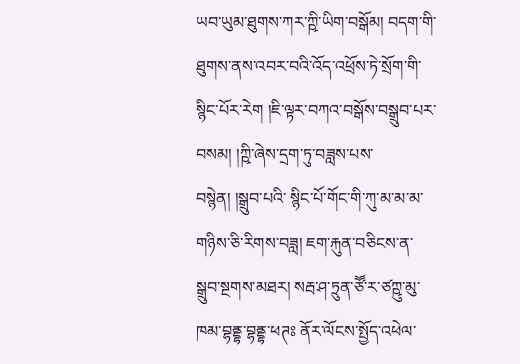ཡབ་ཡུམ་ཐུགས་ཀར་ཀྵི་ཡིག་བསྒོམ། བདག་གི་ཐུགས་ནས་འབར་བའི་འོད་འཕྲོས་ཏེ་སྲོག་གི་སྙིང་པོར་རེག །ཇི་ལྟར་བཀའ་བསྒོས་བསྒྲུབ་པར་བསམ། །ཀྵི་ཞེས་དྲག་ཏུ་བཟླས་པས་བསྙེན། །སྒྲུབ་པའི་ སྙིང་པོ་གོང་གི་ཀུ་མ་མ་མ་གཉིས་ཅི་རིགས་བཟླ། ཇག་རྐུན་བཅིངས་ན་སྒྲུབ་སྔགས་མཐར། སརྦ་ཤ་ཏྲུན་ཙཽ་ར་ཙཀྵུ་མུ་ཁམ་བྷནྡྷ་བྷནྡྷ་ཕཊཿ ནོར་ལོངས་སྤྱོད་འཕེལ་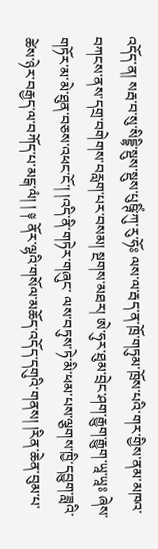འདོད་ན། སརྦ་བ་སུ་སིདྡྷི་སྡུས་སྡུས་པུཥྚིཾ་ཀུ་རུ་ཧོཿ ལས་ལ་རྦད་ན་ཁྲོ་གཏུམ་ཁྲོས་པའི་གར་གྱིས་ནམ་མཁའ་བཀངས་ནས་དགྲ་བགེགས་བརླག་པར་བསམ། སྔགས་མཐར། ཨེ་ཧུར་ཐུམ་བྲེང་ཤག་རྒྱུག་རྒྱུག་ཡཱ་ཡཱཿ ཞེས་གཏོར་མ་མེ་ཐུན་བཅས་འཕང་ངོ་། །འདི་ནི་གཏེར་གཞུང་ ལས་བཏུས་ཏེ་མི་ཕམ་པས་ལྕགས་ཁྱི་དབྱུག་ཟླའི་ཚེས་ཉེར་བརྒྱད་ལ་བཀོད་པ་མངྒ་ལཾ། ། ༈ ནོར་ལྷའི་གསོལ་མཆོད་འདོད་དགུའི་གནས། །རིན་ཆེན་བུམ་པ་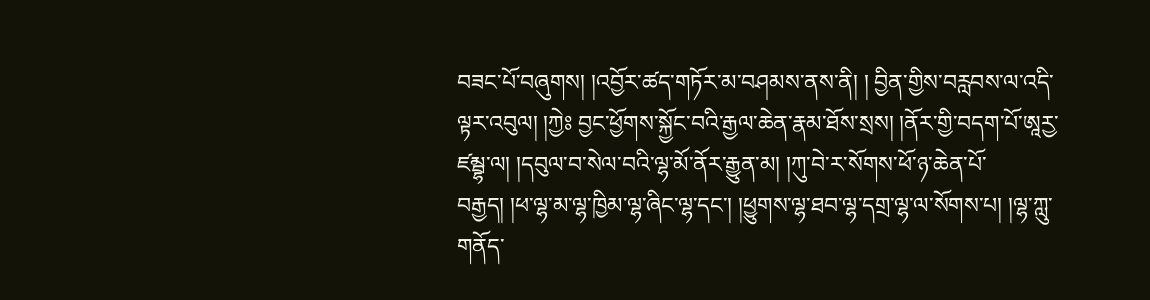བཟང་པོ་བཞུགས། །འབྱོར་ཚད་གཏོར་མ་བཤམས་ནས་ནི། ། བྱིན་གྱིས་བརླབས་ལ་འདི་ལྟར་འབུལ། །ཀྱེཿ བྱང་ཕྱོགས་སྐྱོང་བའི་རྒྱལ་ཆེན་རྣམ་ཐོས་སྲས། །ནོར་གྱི་བདག་པོ་ཨཱརྱ་ཛམྦྷ་ལ། །དབུལ་བ་སེལ་བའི་ལྷ་མོ་ནོར་རྒྱུན་མ། །ཀུ་བེ་ར་སོགས་ཕོ་ཉ་ཆེན་པོ་ བརྒྱད། །ཕ་ལྷ་མ་ལྷ་ཁྱིམ་ལྷ་ཞིང་ལྷ་དང་། །ཕྱུགས་ལྷ་ཐབ་ལྷ་དགྲ་ལྷ་ལ་སོགས་པ། །ལྷ་ཀླུ་གནོད་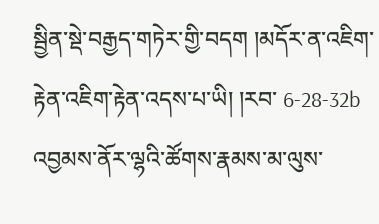སྦྱིན་སྡེ་བརྒྱད་གཏེར་གྱི་བདག །མདོར་ན་འཇིག་རྟེན་འཇིག་རྟེན་འདས་པ་ཡི། །རབ་ 6-28-32b འབྱམས་ནོར་ལྷའི་ཚོགས་རྣམས་མ་ལུས་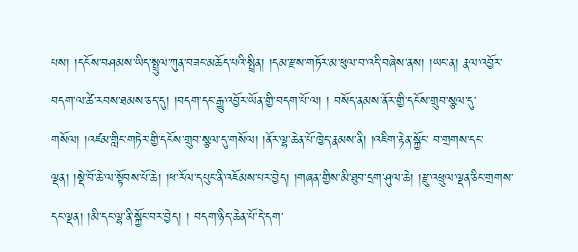པས། །དངོས་བཤམས་ཡིད་སྤྲུལ་ཀུན་བཟང་མཆོད་པའི་སྤྲིན། །དམ་རྫས་གཏོར་མ་ཕུལ་བ་འདི་བཞེས་ནས། །ཡང་ན། རྣལ་འབྱོར་བདག་ལ་ཚེ་རབས་ཐམས་ཅད་དུ། །བདག་དང་རྒྱུ་འབྱོར་ཡོན་གྱི་བདག་པོ་ལ། ། བསོད་ནམས་ནོར་གྱི་དངོས་གྲུབ་སྩལ་དུ་གསོལ། །འཛམ་གླིང་གཏེར་གྱི་དངོས་གྲུབ་སྩལ་དུ་གསོལ། །ནོར་ལྷ་ཆེན་པོ་ཁྱེད་རྣམས་ནི། །འཇིག་རྟེན་སྐྱོང་ བ་གྲགས་དང་ལྡན། །སྡེ་བོ་ཆེ་ལ་སྟོབས་པོ་ཆེ། །ཕ་རོལ་དཔུང་ནི་འཇོམས་པར་བྱེད། །གཞན་གྱིས་མི་ཐུབ་དྲག་ཤུལ་ཆེ། །རྫུ་འཕྲུལ་ལྡན་ཅིང་གྲགས་དང་ལྡན། །མི་དང་ལྷ་ནི་སྐྱོང་བར་བྱེད། ། བདག་ཉིད་ཆེན་པོ་དེ་དག་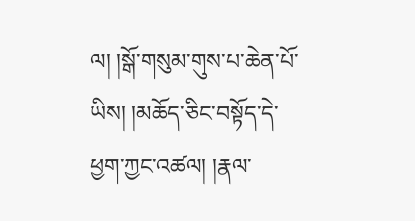ལ། །སྒོ་གསུམ་གུས་པ་ཆེན་པོ་ཡིས། །མཆོད་ཅིང་བསྟོད་དེ་ཕྱག་ཀྱང་འཚལ། །རྣལ་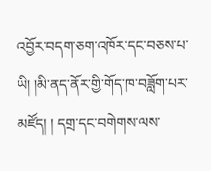འབྱོར་བདག་ཅག་འཁོར་དང་བཅས་པ་ཡི། །མི་ནད་ནོར་གྱི་གོད་ཁ་བཟློག་པར་མཛོད། ། དགྲ་དང་བགེགས་ལས་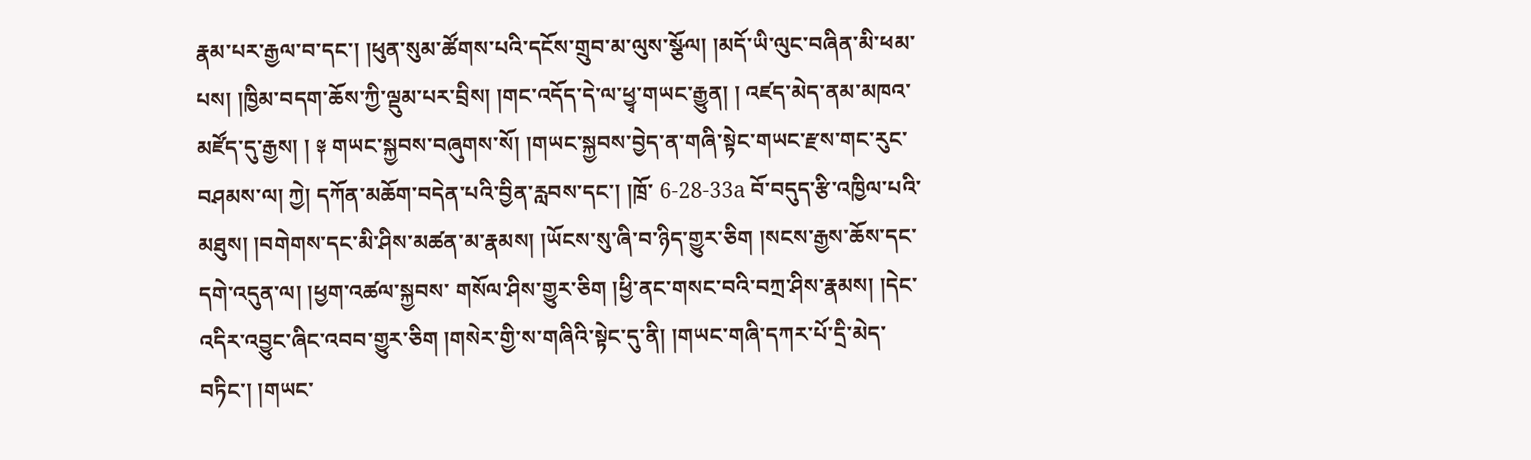རྣམ་པར་རྒྱལ་བ་དང་། །ཕུན་སུམ་ཚོགས་པའི་དངོས་གྲུབ་མ་ལུས་སྩོལ། །མདོ་ཡི་ལུང་བཞིན་མི་ཕམ་པས། །ཁྱིམ་བདག་ཆོས་ཀྱི་ལྡུམ་པར་བྲིས། །གང་འདོད་དེ་ལ་ཕྱྭ་གཡང་རྒྱུན། ། འཛད་མེད་ནམ་མཁའ་མཛོད་དུ་རྒྱས། ། ༈ གཡང་སྐྱབས་བཞུགས་སོ། །གཡང་སྐྱབས་བྱེད་ན་གཞི་སྟེང་གཡང་རྫས་གང་རུང་བཤམས་ལ། ཀྱེ། དཀོན་མཆོག་བདེན་པའི་བྱིན་རླབས་དང་། །ཁྲོ་ 6-28-33a བོ་བདུད་རྩི་འཁྱིལ་པའི་མཐུས། །བགེགས་དང་མི་ཤིས་མཚན་མ་རྣམས། །ཡོངས་སུ་ཞི་བ་ཉིད་གྱུར་ཅིག །སངས་རྒྱས་ཆོས་དང་དགེ་འདུན་ལ། །ཕྱག་འཚལ་སྐྱབས་ གསོལ་ཤིས་གྱུར་ཅིག །ཕྱི་ནང་གསང་བའི་བཀྲ་ཤིས་རྣམས། །དེང་འདིར་འབྱུང་ཞིང་འབབ་གྱུར་ཅིག །གསེར་གྱི་ས་གཞིའི་སྟེང་དུ་ནི། །གཡང་གཞི་དཀར་པོ་དྲི་མེད་བཏིང་། །གཡང་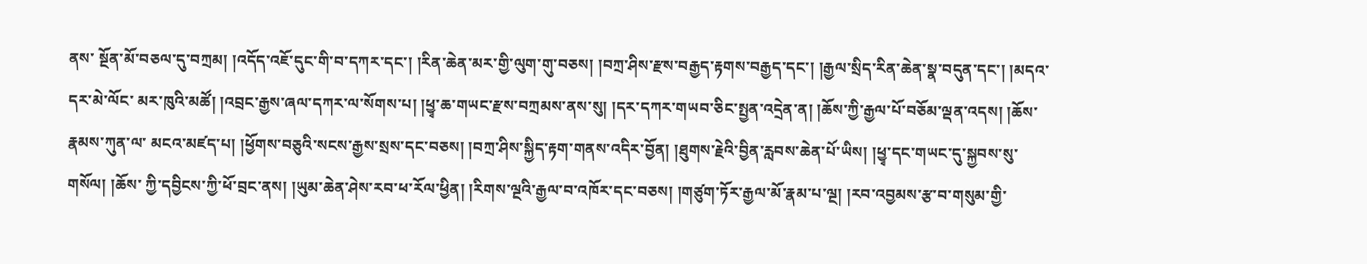ནས་ སྔོན་མོ་བཅལ་དུ་བཀྲམ། །འདོད་འཇོ་དུང་གི་བ་དཀར་དང་། །རིན་ཆེན་མར་གྱི་ལུག་གུ་བཅས། །བཀྲ་ཤིས་རྫས་བརྒྱད་རྟགས་བརྒྱད་དང་། །རྒྱལ་སྲིད་རིན་ཆེན་སྣ་བདུན་དང་། །མདའ་དར་མེ་ལོང་ མར་ཁུའི་མཚོ། །འབྲང་རྒྱས་ཞལ་དཀར་ལ་སོགས་པ། །ཕྱྭ་ཆ་གཡང་རྫས་བཀྲམས་ནས་སུ། །དར་དཀར་གཡབ་ཅིང་སྤྱན་འདྲེན་ན། །ཆོས་ཀྱི་རྒྱལ་པོ་བཅོམ་ལྡན་འདས། །ཆོས་རྣམས་ཀུན་ལ་ མངའ་མཛད་པ། །ཕྱོགས་བཅུའི་སངས་རྒྱས་སྲས་དང་བཅས། །བཀྲ་ཤིས་སྐྱིད་རྟག་གནས་འདིར་བྱོན། །ཐུགས་རྗེའི་བྱིན་རླབས་ཆེན་པོ་ཡིས། །ཕྱྭ་དང་གཡང་དུ་སྐྱབས་སུ་གསོལ། །ཆོས་ ཀྱི་དབྱིངས་ཀྱི་ཕོ་བྲང་ནས། །ཡུམ་ཆེན་ཤེས་རབ་ཕ་རོལ་ཕྱིན། །རིགས་ལྔའི་རྒྱལ་བ་འཁོར་དང་བཅས། །གཙུག་ཏོར་རྒྱལ་མོ་རྣམ་པ་ལྔ། །རབ་འབྱམས་རྩ་བ་གསུམ་གྱི་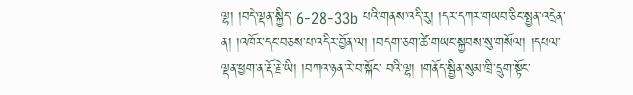ལྷ། །བདེ་ལྡན་སྐྱིད་ 6-28-33b པའི་གནས་འདི་རུ། །དར་དཀར་གཡབ་ཅིང་སྤྱན་འདྲེན་ན། །འཁོར་དང་བཅས་པ་འདིར་བྱོན་ལ། །བདག་ཅག་ཚེ་གཡང་སྐྱབས་སུ་གསོལ། །དཔལ་ལྡན་ཕྱག་ན་རྡོ་རྗེ་ཡི། །བཀའ་ཉན་རེ་བ་སྐོང་ བའི་ལྷ། །གནོད་སྦྱིན་སུམ་ཁྲི་དྲུག་སྟོང་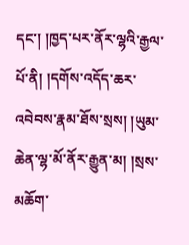དང་། །ཁྱད་པར་ནོར་ལྷའི་རྒྱལ་པོ་ནི། །དགོས་འདོད་ཆར་འབེབས་རྣམ་ཐོས་སྲས། །ཡུམ་ཆེན་ལྷ་མོ་ནོར་རྒྱུན་མ། །སྲས་མཆོག་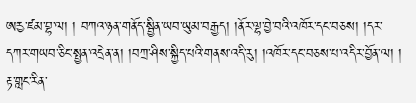ཨརྱ་ཛམ་བྷ་ལ། ། བཀའ་ཉན་གནོད་སྦྱིན་ཡབ་ཡུམ་བརྒྱད། །ནོར་ལྷ་བྱེ་བའི་འཁོར་དང་བཅས། །དར་དཀར་གཡབ་ཅིང་སྤྱན་འདྲེན་ན། །བཀྲ་ཤིས་སྐྱིད་པའི་གནས་འདི་རུ། །འཁོར་དང་བཅས་པ་འདིར་བྱོན་ལ། ། རྟ་གླང་རིན་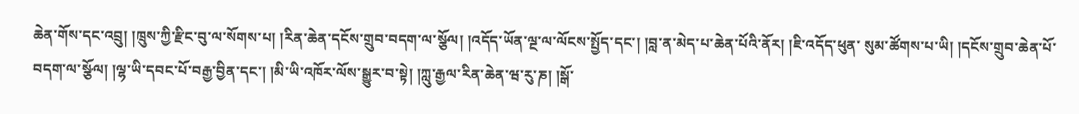ཆེན་གོས་དང་འབྲུ། །ཁྲུས་ཀྱི་རྫིང་བུ་ལ་སོགས་པ། །རིན་ཆེན་དངོས་གྲུབ་བདག་ལ་སྩོལ། །འདོད་ཡོན་ལྔ་ལ་ལོངས་སྤྱོད་དང་། །བླ་ན་མེད་པ་ཆེན་པོའི་ནོར། །ཇི་འདོད་ཕུན་ སུམ་ཚོགས་པ་ཡི། །དངོས་གྲུབ་ཆེན་པོ་བདག་ལ་སྩོལ། །ལྷ་ཡི་དབང་པོ་བརྒྱ་བྱིན་དང་། །མི་ཡི་འཁོར་ལོས་སྒྱུར་བ་སྟེ། །ཀླུ་རྒྱལ་རིན་ཆེན་ཝ་རུ་ཎ། །སྒོ་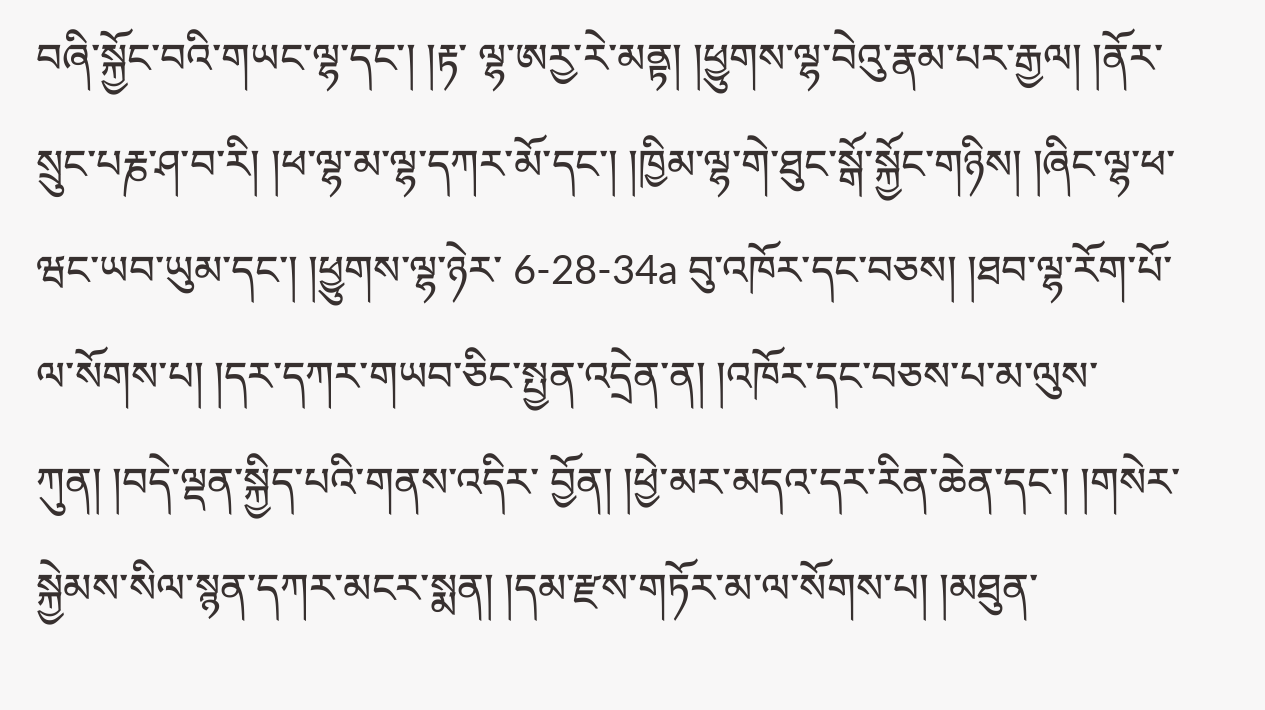བཞི་སྐྱོང་བའི་གཡང་ལྷ་དང་། །རྟ་ ལྷ་ཨརྱ་རེ་མནྟ། །ཕྱུགས་ལྷ་བེའུ་རྣམ་པར་རྒྱལ། །ནོར་སྲུང་པརྞ་ཤ་བ་རི། །ཕ་ལྷ་མ་ལྷ་དཀར་མོ་དང་། །ཁྱིམ་ལྷ་གེ་ཐུང་སྒོ་སྐྱོང་གཉིས། །ཞིང་ལྷ་ཕ་ཝང་ཡབ་ཡུམ་དང་། །ཕྱུགས་ལྷ་ཉེར་ 6-28-34a བུ་འཁོར་དང་བཅས། །ཐབ་ལྷ་རོག་པོ་ལ་སོགས་པ། །དར་དཀར་གཡབ་ཅིང་སྤྱན་འདྲེན་ན། །འཁོར་དང་བཅས་པ་མ་ལུས་ཀུན། །བདེ་ལྡན་སྐྱིད་པའི་གནས་འདིར་ བྱོན། །ཕྱེ་མར་མདའ་དར་རིན་ཆེན་དང་། །གསེར་སྐྱེམས་སིལ་སྙན་དཀར་མངར་སྨན། །དམ་རྫས་གཏོར་མ་ལ་སོགས་པ། །མཐུན་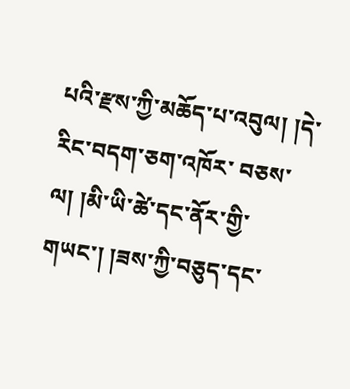པའི་རྫས་ཀྱི་མཆོད་པ་འབུལ། །དེ་རིང་བདག་ཅག་འཁོར་ བཅས་ལ། །མི་ཡི་ཚེ་དང་ནོར་གྱི་གཡང་། །ཟས་ཀྱི་བཅུད་དང་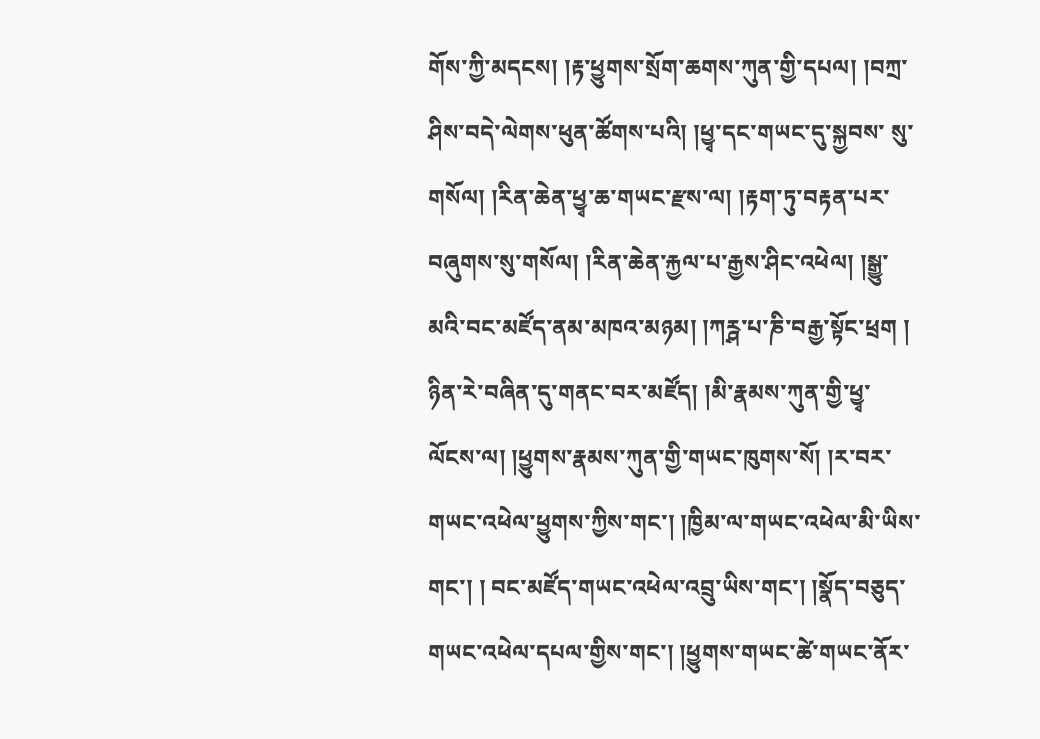གོས་ཀྱི་མདངས། །རྟ་ཕྱུགས་སྲོག་ཆགས་ཀུན་གྱི་དཔལ། །བཀྲ་ཤིས་བདེ་ལེགས་ཕུན་ཚོགས་པའི། །ཕྱྭ་དང་གཡང་དུ་སྐྱབས་ སུ་གསོལ། །རིན་ཆེན་ཕྱྭ་ཆ་གཡང་རྫས་ལ། །རྟག་ཏུ་བརྟན་པར་བཞུགས་སུ་གསོལ། །རིན་ཆེན་རྐྱལ་པ་རྒྱས་ཤིང་འཕེལ། །སྒྱུ་མའི་བང་མཛོད་ནམ་མཁའ་མཉམ། །ཀཪྴ་པ་ཎི་བརྒྱ་སྟོང་ཕྲག ། ཉིན་རེ་བཞིན་དུ་གནང་བར་མཛོད། །མི་རྣམས་ཀུན་གྱི་ཕྱྭ་ལོངས་ལ། །ཕྱུགས་རྣམས་ཀུན་གྱི་གཡང་ཁུགས་སོ། །ར་བར་གཡང་འཕེལ་ཕྱུགས་ཀྱིས་གང་། །ཁྱིམ་ལ་གཡང་འཕེལ་མི་ཡིས་གང་། ། བང་མཛོད་གཡང་འཕེལ་འབྲུ་ཡིས་གང་། །སྣོད་བཅུད་གཡང་འཕེལ་དཔལ་གྱིས་གང་། །ཕྱུགས་གཡང་ཚེ་གཡང་ནོར་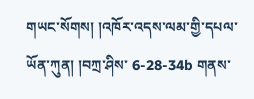གཡང་སོགས། །འཁོར་འདས་ལམ་གྱི་དཔལ་ཡོན་ཀུན། །བཀྲ་ཤིས་ 6-28-34b གནས་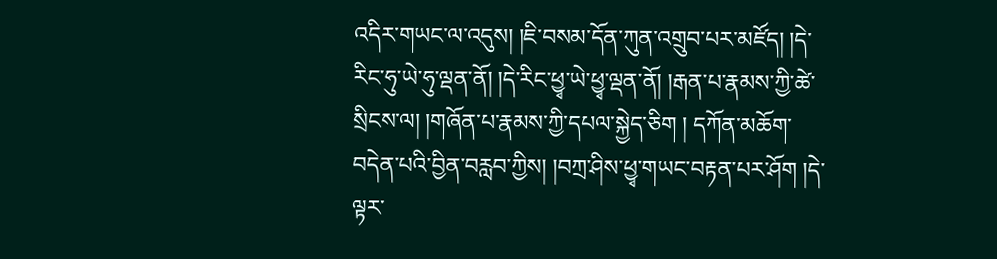འདིར་གཡང་ལ་འདུས། །ཇི་བསམ་དོན་ཀུན་འགྲུབ་པར་མཛོད། །དེ་རིང་ཧུ་ཡེ་ཧུ་ལྡན་ནོ། །དེ་རིང་ཕྱྭ་ཡེ་ཕྱྭ་ལྡན་ནོ། །རྒན་པ་རྣམས་ཀྱི་ཚེ་སྲིངས་ལ། །གཞོན་པ་རྣམས་ཀྱི་དཔལ་སྐྱེད་ཅིག ། དཀོན་མཆོག་བདེན་པའི་བྱིན་བརླབ་ཀྱིས། །བཀྲ་ཤིས་ཕྱྭ་གཡང་བརྟན་པར་ཤོག །དེ་ལྟར་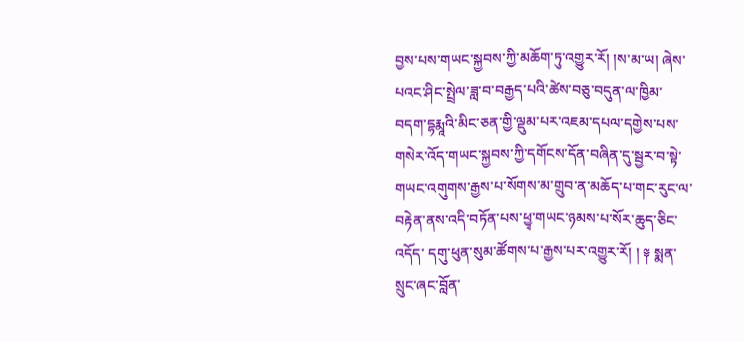བྱས་པས་གཡང་སྐྱབས་ཀྱི་མཆོག་ཏུ་འགྱུར་རོ། །ས་མ་ཡ། ཞེས་པའང་ཤིང་སྤྲེལ་ཟླ་བ་བརྒྱད་པའི་ཚེས་བཅུ་བདུན་ལ་ཁྱིམ་ བདག་དྷརྨཱའི་མིང་ཅན་གྱི་ལྡུམ་པར་འཇམ་དཔལ་དགྱེས་པས་གསེར་འོད་གཡང་སྐྱབས་ཀྱི་དགོངས་དོན་བཞིན་དུ་སྦྱར་བ་སྟེ་གཡང་འགུགས་རྒྱས་པ་སོགས་མ་གྲུབ་ན་མཆོད་པ་གང་རུང་ལ་བརྟེན་ནས་འདི་བཏོན་པས་ཕྱྭ་གཡང་ཉམས་པ་སོར་ཆུད་ཅིང་འདོད་ དགུ་ཕུན་སུམ་ཚོགས་པ་རྒྱས་པར་འགྱུར་རོ། ། ༈ སྨན་སྲུང་ཞང་བློན་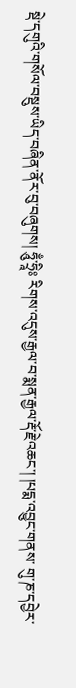སྡེ་དགུའི་གསོལ་བསྡུས་ཡིད་བཞིན་ནོར་བུ་བཞུགས། ཧཱུྃ་ཧྲཱིཿ རིགས་འདུས་རྒྱལ་བ་སྨན་རྒྱལ་རྡོ་རྗེ་འཆང་། །པདྨ་འབྱུང་གནས་ གུ་ཎ་དབྱེར་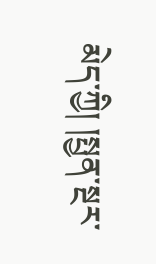མེད་ཀྱི། །སྤྱན་སྔར་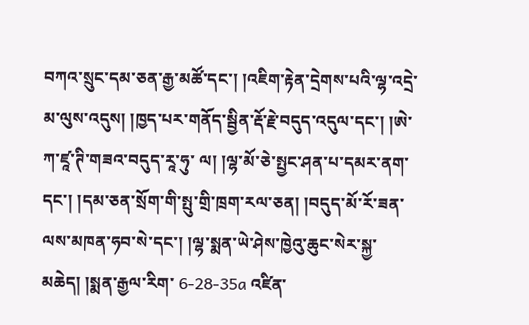བཀའ་སྲུང་དམ་ཅན་རྒྱ་མཚོ་དང་། །འཇིག་རྟེན་དྲེགས་པའི་ལྷ་འདྲེ་མ་ལུས་འདུས། །ཁྱད་པར་གནོད་སྦྱིན་རྡོ་རྗེ་བདུད་འདུལ་དང་། །ཨེ་ཀ་ཛཱ་ཊི་གཟའ་བདུད་རཱ་ཧུ་ ལ། །ལྷ་མོ་ཅེ་སྤྱང་ཤན་པ་དམར་ནག་དང་། །དམ་ཅན་སྲོག་གི་སྤུ་གྲི་ཁྲག་རལ་ཅན། །བདུད་མོ་རོ་ཟན་ལས་མཁན་ཧབ་སེ་དང་། །ལྷ་སྨན་ཡེ་ཤེས་ཁྱེའུ་ཆུང་སེར་སྐྱ་མཆེད། །སྨན་རྒྱལ་རིག་ 6-28-35a འཛིན་